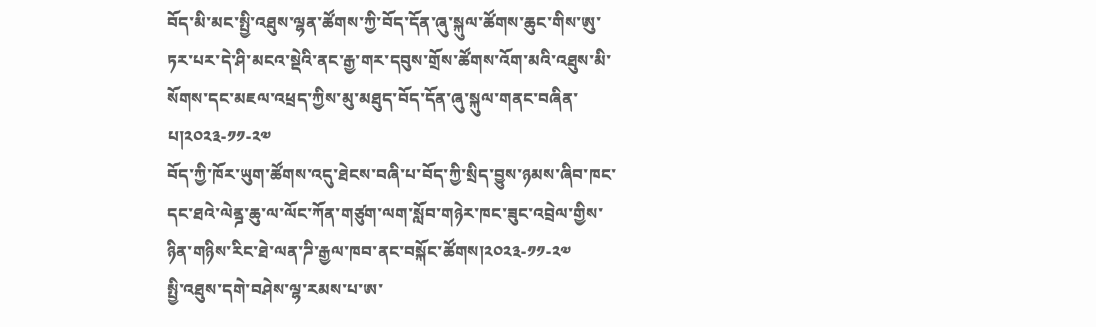བོད་མི་མང་སྤྱི་འཐུས་ལྷན་ཚོགས་ཀྱི་བོད་དོན་ཞུ་སྐུལ་ཚོགས་ཆུང་གིས་ཨུ་ཏར་པར་དེ་ཤི་མངའ་སྡེའི་ནང་རྒྱ་གར་དབུས་གྲོས་ཚོགས་འོག་མའི་འཐུས་མི་སོགས་དང་མཇལ་འཕྲད་ཀྱིས་མུ་མཐུད་བོད་དོན་ཞུ་སྐུལ་གནང་བཞིན་པ།༢༠༢༣-༡༡-༢༧
བོད་ཀྱི་ཁོར་ཡུག་ཚོགས་འདུ་ཐེངས་བཞི་པ་བོད་ཀྱི་སྲིད་བྱུས་ཉམས་ཞིབ་ཁང་དང་ཐའེ་ལེནྜ་ཆུ་ལ་ལོང་ཀོན་གཙུག་ལག་སློབ་གཉེར་ཁང་ཟུང་འབྲེལ་གྱིས་ཉིན་གཉིས་རིང་ཐེ་ལན་ཌི་རྒྱལ་ཁབ་ནང་བསྐོང་ཚོགས།༢༠༢༣-༡༡-༢༧
སྤྱི་འཐུས་དགེ་བཤེས་ལྷ་རམས་པ་ཨ་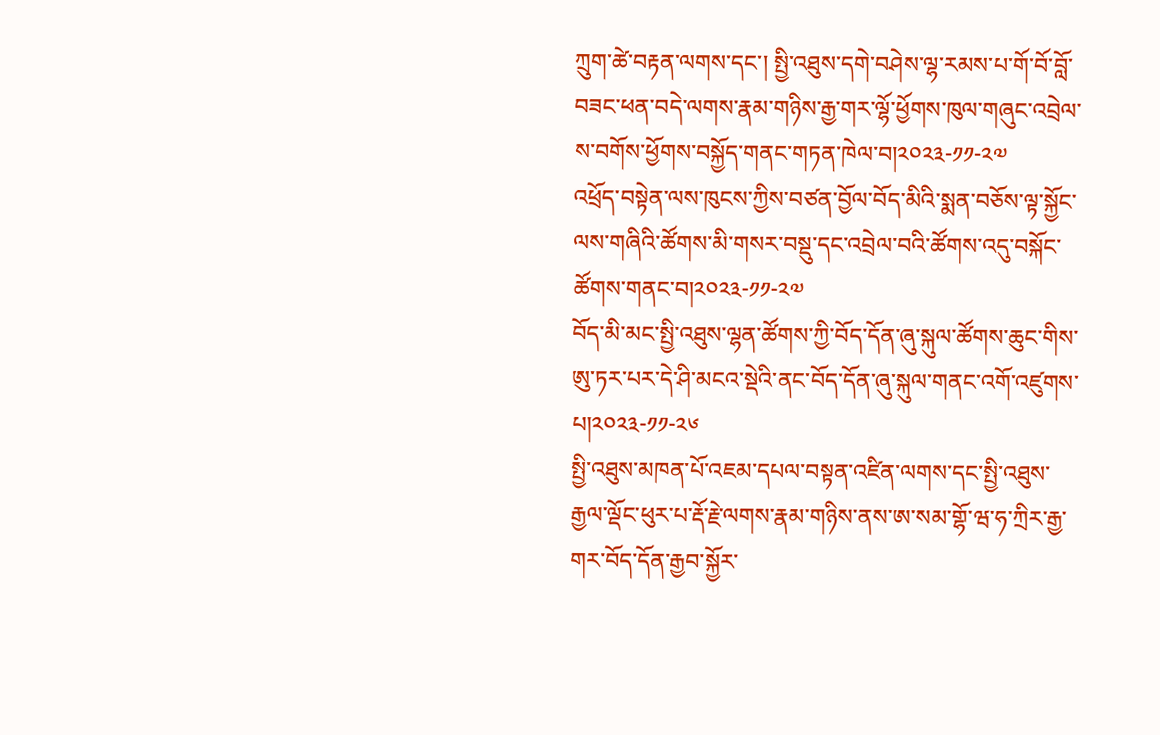ཀྲུག་ཚེ་བརྟན་ལགས་དང་། སྤྱི་འཐུས་དགེ་བཤེས་ལྷ་རམས་པ་གོ་བོ་བློ་བཟང་ཕན་བདེ་ལགས་རྣམ་གཉིས་རྒྱ་གར་ལྷོ་ཕྱོགས་ཁུལ་གཞུང་འབྲེལ་ས་བགོས་ཕྱོགས་བསྐྱོད་གནང་གཏན་ཁེལ་བ།༢༠༢༣-༡༡-༢༧
འཕྲོད་བསྟེན་ལས་ཁུངས་ཀྱིས་བཙན་བྱོལ་བོད་མིའི་སྨན་བཅོས་ལྟ་སྐྱོང་ལས་གཞིའི་ཚོགས་མི་གསར་བསྡུ་དང་འབྲེལ་བའི་ཚོགས་འདུ་བསྐོང་ཚོགས་གནང་བ།༢༠༢༣-༡༡-༢༧
བོད་མི་མང་སྤྱི་འཐུས་ལྷན་ཚོགས་ཀྱི་བོད་དོན་ཞུ་སྐུལ་ཚོགས་ཆུང་གིས་ཨུ་ཏར་པར་དེ་ཤི་མངའ་སྡེའི་ནང་བོད་དོན་ཞུ་སྐུལ་གནང་འགོ་འཛུགས་པ།༢༠༢༣-༡༡-༢༦
སྤྱི་འཐུས་མཁན་པོ་འཇམ་དཔལ་བསྟན་འཛིན་ལགས་དང་སྤྱི་འཐུས་རྒྱལ་ལྡོང་ཕུར་པ་རྡོ་རྗེ་ལགས་རྣམ་གཉིས་ནས་ཨ་སམ་གྷོ་ཝ་ཧ་ཀྲིར་རྒྱ་གར་བོད་དོན་རྒྱབ་སྐྱོར་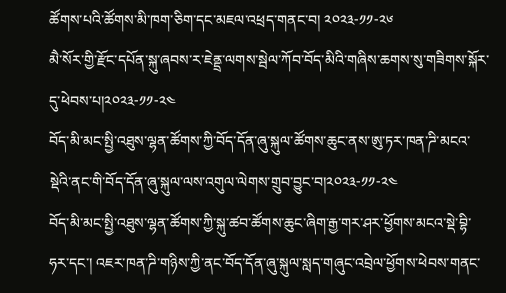ཚོགས་པའི་ཚོགས་མི་ཁག་ཅིག་དང་མཇལ་འཕྲད་གནང་བ། ༢༠༢༣-༡༡-༢༦
མཻ་སོར་གྱི་རྫོང་དཔོན་སྐུ་ཞབས་ར་ཇེནྡྲ་ལགས་སྦེལ་ཀོབ་བོད་མིའི་གཞིས་ཆགས་སུ་གཟིགས་སྐོར་དུ་ཕེབས་པ།༢༠༢༣-༡༡-༢༤
བོད་མི་མང་སྤྱི་འཐུས་ལྷན་ཚོགས་ཀྱི་བོད་དོན་ཞུ་སྐུལ་ཚོགས་ཆུང་ནས་ཨུ་ཏར་ཁན་ཌི་མངའ་སྡེའི་ནང་གི་བོད་དོན་ཞུ་སྐུལ་ལས་འགུལ་ལེགས་གྲུབ་བྱུང་བ།༢༠༢༣-༡༡-༢༤
བོད་མི་མང་སྤྱི་འཐུས་ལྷན་ཚོགས་ཀྱི་སྐུ་ཚབ་ཚོགས་ཆུང་ཞིག་རྒྱ་གར་ཤར་ཕྱོགས་མངའ་སྡེ་བྷི་ཧར་དང་། འཇར་ཁན་ཌི་གཉིས་ཀྱི་ནང་བོད་དོན་ཞུ་སྐུལ་སླད་གཞུང་འབྲེལ་ཕྱོགས་ཕེབས་གནང་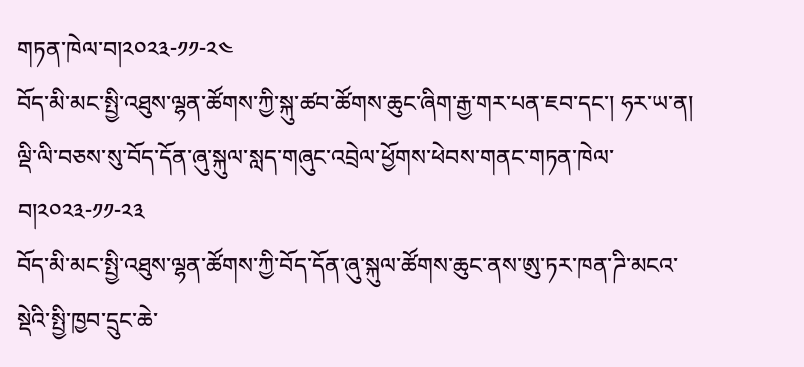གཏན་ཁེལ་བ།༢༠༢༣-༡༡-༢༤
བོད་མི་མང་སྤྱི་འཐུས་ལྷན་ཚོགས་ཀྱི་སྐུ་ཚབ་ཚོགས་ཆུང་ཞིག་རྒྱ་གར་པན་ཇབ་དང་། ཧར་ཡ་ན། ལྡི་ལི་བཅས་སུ་བོད་དོན་ཞུ་སྐུལ་སླད་གཞུང་འབྲེལ་ཕྱོགས་ཕེབས་གནང་གཏན་ཁེལ་བ།༢༠༢༣-༡༡-༢༣
བོད་མི་མང་སྤྱི་འཐུས་ལྷན་ཚོགས་ཀྱི་བོད་དོན་ཞུ་སྐུལ་ཚོགས་ཆུང་ནས་ཨུ་ཏར་ཁན་ཌི་མངའ་སྡེའི་སྤྱི་ཁྱབ་དྲུང་ཆེ་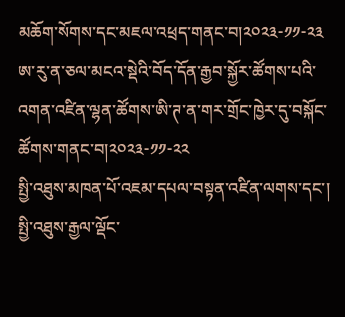མཆོག་སོགས་དང་མཇལ་འཕྲད་གནང་བ།༢༠༢༣-༡༡-༢༣
ཨ་རུ་ན་ཅལ་མངའ་སྡེའི་བོད་དོན་རྒྱབ་སྐྱོར་ཚོགས་པའི་འགན་འཛིན་ལྷན་ཚོགས་ཨི་ཊ་ན་གར་གྲོང་ཁྱེར་དུ་བསྐོང་ཚོགས་གནང་བ།༢༠༢༣-༡༡-༢༢
སྤྱི་འཐུས་མཁན་པོ་འཇམ་དཔལ་བསྟན་འཛིན་ལགས་དང་། སྤྱི་འཐུས་རྒྱལ་ལྡོང་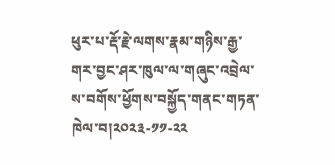ཕུར་པ་རྡོ་རྗེ་ལགས་རྣམ་གཉིས་རྒྱ་གར་བྱང་ཤར་ཁུལ་ལ་གཞུང་འབྲེལ་ས་བགོས་ཕྱོགས་བསྐྱོད་གནང་གཏན་ཁེལ་བ།༢༠༢༣-༡༡-༢༢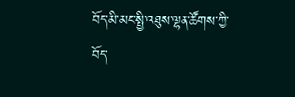བོད་མི་མང་སྤྱི་འཐུས་ལྷན་ཚོགས་ཀྱི་བོད་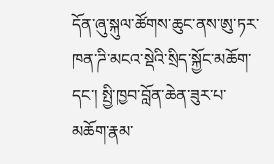དོན་ཞུ་སྐུལ་ཚོགས་ཆུང་ནས་ཨུ་ཏར་ཁན་ཌི་མངའ་སྡེའི་སྲིད་སྐྱོང་མཆོག་དང་། སྤྱི་ཁྱབ་བློན་ཆེན་ཟུར་པ་མཆོག་རྣམ་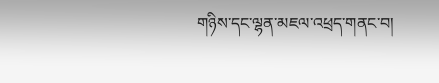གཉིས་དང་ལྷན་མཇལ་འཕྲད་གནང་བ།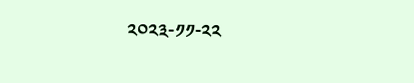༢༠༢༣-༡༡-༢༢